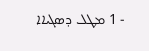- 1 ܡܛܠ ܕܤܓܝܐܐ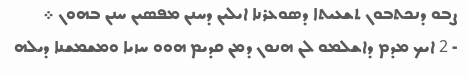ܨܒܘ ܕܢܟܬܒܘܢ ܬܫܥܝܬܐ ܕܤܘܥܪܢܐ ܐܝܠܝܢ ܕܚܢܢ ܡܦܤܝܢ ܚܢܢ ܒܗܘܢ ܀
- 2 ܐܝܟ ܡܕܡ ܕܐܫܠܡܘ ܠܢ ܗܢܘܢ ܕܡܢ ܩܕܝܡ ܗܘܘ ܚܙܝܐ ܘܡܫܡܫܢܐ ܕܝܠܗ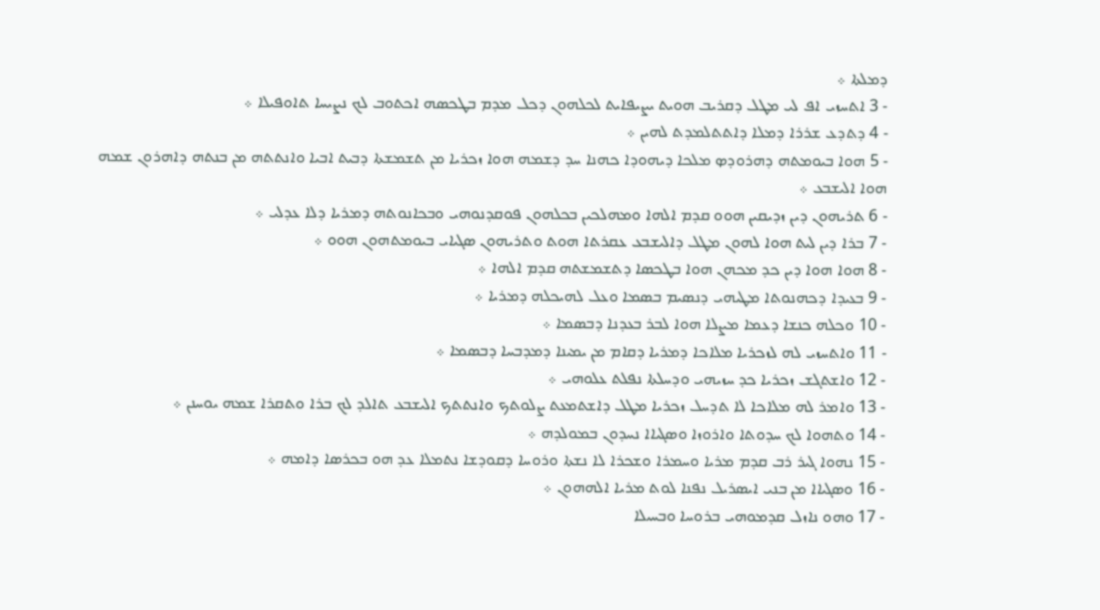ܕܡܠܬܐ ܀
- 3 ܐܬܚܙܝ ܐܦ ܠܝ ܡܛܠ ܕܩܪܝܒ ܗܘܝܬ ܝܨܝܦܐܝܬ ܠܟܠܗܘܢ ܕܟܠ ܡܕܡ ܒܛܟܤܗ ܐܟܬܘܒ ܠܟ ܢܨܝܚܐ ܬܐܘܦܝܠܐ ܀
- 4 ܕܬܕܥ ܫܪܪܐ ܕܡܠܐ ܕܐܬܬܠܡܕܬ ܠܗܝܢ ܀
- 5 ܗܘܐ ܒܝܘܡܬܗ ܕܗܪܘܕܤ ܡܠܟܐ ܕܝܗܘܕܐ ܟܗܢܐ ܚܕ ܕܫܡܗ ܗܘܐ ܙܟܪܝܐ ܡܢ ܬܫܡܫܬܐ ܕܒܝܬ ܐܒܝܐ ܘܐܢܬܬܗ ܡܢ ܒܢܬܗ ܕܐܗܪܘܢ ܫܡܗ ܗܘܐ ܐܠܝܫܒܥ ܀
- 6 ܬܪܝܗܘܢ ܕܝܢ ܙܕܝܩܝܢ ܗܘܘ ܩܕܡ ܐܠܗܐ ܘܡܗܠܟܝܢ ܒܟܠܗܘܢ ܦܘܩܕܢܘܗܝ ܘܒܟܐܢܘܬܗ ܕܡܪܝܐ ܕܠܐ ܥܕܠܝ ܀
- 7 ܒܪܐ ܕܝܢ ܠܝܬ ܗܘܐ ܠܗܘܢ ܡܛܠ ܕܐܠܝܫܒܥ ܥܩܪܬܐ ܗܘܬ ܘܬܪܝܗܘܢ ܤܓܝܐܝ ܒܝܘܡܬܗܘܢ ܗܘܘ ܀
- 8 ܗܘܐ ܗܘܐ ܕܝܢ ܟܕ ܡܟܗܢ ܗܘܐ ܒܛܟܤܐ ܕܬܫܡܫܬܗ ܩܕܡ ܐܠܗܐ ܀
- 9 ܒܥܝܕܐ ܕܟܗܢܘܬܐ ܡܛܝܗܝ ܕܢܤܝܡ ܒܤܡܐ ܘܥܠ ܠܗܝܟܠܗ ܕܡܪܝܐ ܀
- 10 ܘܟܠܗ ܟܢܫܐ ܕܥܡܐ ܡܨܠܐ ܗܘܐ ܠܒܪ ܒܥܕܢܐ ܕܒܤܡܐ ܀
- 11 ܘܐܬܚܙܝ ܠܗ ܠܙܟܪܝܐ ܡܠܐܟܐ ܕܡܪܝܐ ܕܩܐܡ ܡܢ ܝܡܝܢܐ ܕܡܕܒܚܐ ܕܒܤܡܐ ܀
- 12 ܘܐܫܬܓܫ ܙܟܪܝܐ ܟܕ ܚܙܝܗܝ ܘܕܚܠܬܐ ܢܦܠܬ ܥܠܘܗܝ ܀
- 13 ܘܐܡܪ ܠܗ ܡܠܐܟܐ ܠܐ ܬܕܚܠ ܙܟܪܝܐ ܡܛܠ ܕܐܫܬܡܥܬ ܨܠܘܬܟ ܘܐܢܬܬܟ ܐܠܝܫܒܥ ܬܐܠܕ ܠܟ ܒܪܐ ܘܬܩܪܐ ܫܡܗ ܝܘܚܢܢ ܀
- 14 ܘܬܗܘܐ ܠܟ ܚܕܘܬܐ ܘܐܪܘܙܐ ܘܤܓܝܐܐ ܢܚܕܘܢ ܒܡܘܠܕܗ ܀
- 15 ܢܗܘܐ ܓܝܪ ܪܒ ܩܕܡ ܡܪܝܐ ܘܚܡܪܐ ܘܫܟܪܐ ܠܐ ܢܫܬܐ ܘܪܘܚܐ ܕܩܘܕܫܐ ܢܬܡܠܐ ܥܕ ܗܘ ܒܟܪܤܐ ܕܐܡܗ ܀
- 16 ܘܤܓܝܐܐ ܡܢ ܒܢܝ ܐܝܤܪܝܠ ܢܦܢܐ ܠܘܬ ܡܪܝܐ ܐܠܗܗܘܢ ܀
- 17 ܘܗܘ ܢܐܙܠ ܩܕܡܘܗܝ ܒܪܘܚܐ ܘܒܚܝܠܐ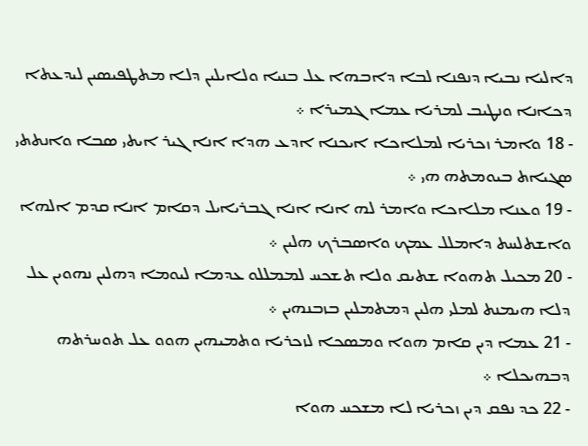ܕܐܠܝܐ ܢܒܝܐ ܕܢܦܢܐ ܠܒܐ ܕܐܒܗܐ ܥܠ ܒܢܝܐ ܘܠܐܝܠܝܢ ܕܠܐ ܡܬܛܦܝܤܝܢ ܠܝܕܥܬܐ ܕܟܐܢܐ ܘܢܛܝܒ ܠܡܪܝܐ ܥܡܐ ܓܡܝܪܐ ܀
- 18 ܘܐܡܪ ܙܟܪܝܐ ܠܡܠܐܟܐ ܐܝܟܢܐ ܐܕܥ ܗܕܐ ܐܢܐ ܓܝܪ ܐܝܬܝ ܤܒܐ ܘܐܢܬܬܝ ܤܓܝܐܬ ܒܝܘܡܬܗ ܗܝ ܀
- 19 ܘܥܢܐ ܡܠܐܟܐ ܘܐܡܪ ܠܗ ܐܢܐ ܐܢܐ ܓܒܪܝܐܝܠ ܕܩܐܡ ܐܢܐ ܩܕܡ ܐܠܗܐ ܘܐܫܬܠܚܬ ܕܐܡܠܠ ܥܡܟ ܘܐܤܒܪܟ ܗܠܝܢ ܀
- 20 ܡܟܝܠ ܬܗܘܐ ܫܬܝܩ ܘܠܐ ܬܫܟܚ ܠܡܡܠܠܘ ܥܕܡܐ ܠܝܘܡܐ ܕܗܠܝܢ ܢܗܘܝܢ ܥܠ ܕܠܐ ܗܝܡܢܬ ܠܡܠܝ ܗܠܝܢ ܕܡܬܡܠܝܢ ܒܙܒܢܗܝܢ ܀
- 21 ܥܡܐ ܕܝܢ ܩܐܡ ܗܘܐ ܘܡܤܟܐ ܠܙܟܪܝܐ ܘܬܡܝܗܝܢ ܗܘܘ ܥܠ ܬܘܚܪܬܗ ܕܒܗܝܟܠܐ ܀
- 22 ܟܕ ܢܦܩ ܕܝܢ ܙܟܪܝܐ ܠܐ ܡܫܟܚ ܗܘܐ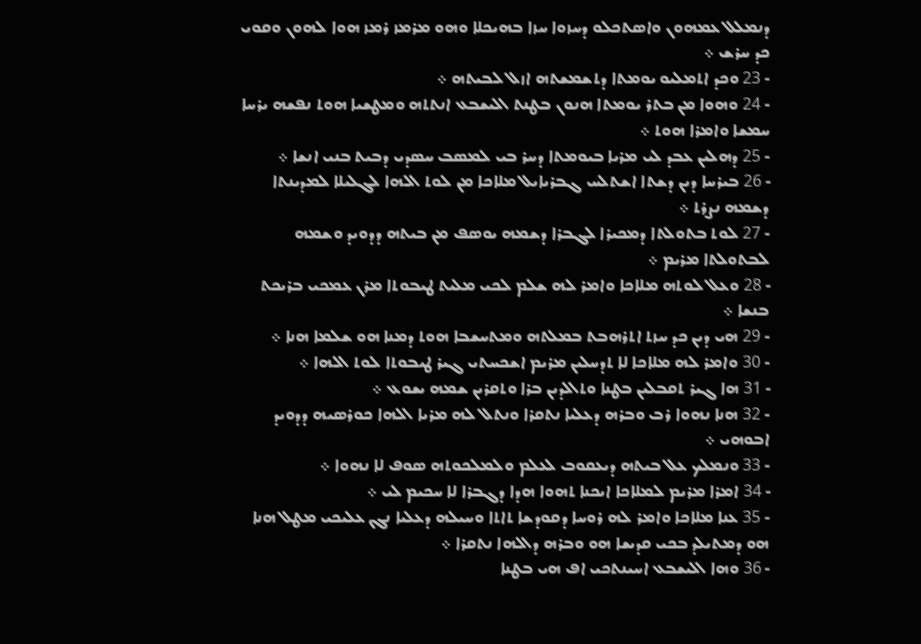ܕܢܡܠܠ ܥܡܗܘܢ ܘܐܤܬܟܠܘ ܕܚܙܘܐ ܚܙܐ ܒܗܝܟܠܐ ܘܗܘ ܡܪܡܙ ܪܡܙ ܗܘܐ ܠܗܘܢ ܘܩܘܝ ܟܕ ܚܪܫ ܀
- 23 ܘܟܕ ܐܬܡܠܝܘ ܝܘܡܬܐ ܕܬܫܡܫܬܗ ܐܙܠ ܠܒܝܬܗ ܀
- 24 ܘܗܘܐ ܡܢ ܒܬܪ ܝܘܡܬܐ ܗܢܘܢ ܒܛܢܬ ܐܠܝܫܒܥ ܐܢܬܬܗ ܘܡܛܫܝܐ ܗܘܬ ܢܦܫܗ ܝܪܚܐ ܚܡܫܐ ܘܐܡܪܐ ܗܘܬ ܀
- 25 ܕܗܠܝܢ ܥܒܕ ܠܝ ܡܪܝܐ ܒܝܘܡܬܐ ܕܚܪ ܒܝ ܠܡܤܒ ܚܤܕܝ ܕܒܝܬ ܒܢܝ ܐܢܫܐ ܀
- 26 ܒܝܪܚܐ ܕܝܢ ܕܫܬܐ ܐܫܬܠܚ ܓܒܪܝܐܝܠ ܡܠܐܟܐ ܡܢ ܠܘܬ ܐܠܗܐ ܠܓܠܝܠܐ ܠܡܕܝܢܬܐ ܕܫܡܗ ܢܨܪܬ ܀
- 27 ܠܘܬ ܒܬܘܠܬܐ ܕܡܟܝܪܐ ܠܓܒܪܐ ܕܫܡܗ ܝܘܤܦ ܡܢ ܒܝܬܗ ܕܕܘܝܕ ܘܫܡܗ ܠܒܬܘܠܬܐ ܡܪܝܡ ܀
- 28 ܘܥܠ ܠܘܬܗ ܡܠܐܟܐ ܘܐܡܪ ܠܗ ܫܠܡ ܠܟܝ ܡܠܝܬ ܛܝܒܘܬܐ ܡܪܢ ܥܡܟܝ ܒܪܝܟܬ ܒܢܫܐ ܀
- 29 ܗܝ ܕܝܢ ܟܕ ܚܙܬ ܐܬܪܗܒܬ ܒܡܠܬܗ ܘܡܬܚܫܒܐ ܗܘܬ ܕܡܢܐ ܗܘ ܫܠܡܐ ܗܢܐ ܀
- 30 ܘܐܡܪ ܠܗ ܡܠܐܟܐ ܠܐ ܬܕܚܠܝܢ ܡܪܝܡ ܐܫܟܚܬܝ ܓܝܪ ܛܝܒܘܬܐ ܠܘܬ ܐܠܗܐ ܀
- 31 ܗܐ ܓܝܪ ܬܩܒܠܝܢ ܒܛܢܐ ܘܬܐܠܕܝܢ ܒܪܐ ܘܬܩܪܝܢ ܫܡܗ ܝܫܘܥ ܀
- 32 ܗܢܐ ܢܗܘܐ ܪܒ ܘܒܪܗ ܕܥܠܝܐ ܢܬܩܪܐ ܘܢܬܠ ܠܗ ܡܪܝܐ ܐܠܗܐ ܟܘܪܤܝܗ ܕܕܘܝܕ ܐܒܘܗܝ ܀
- 33 ܘܢܡܠܟ ܥܠ ܒܝܬܗ ܕܝܥܩܘܒ ܠܥܠܡ ܘܠܡܠܟܘܬܗ ܤܘܦ ܠܐ ܢܗܘܐ ܀
- 34 ܐܡܪܐ ܡܪܝܡ ܠܡܠܐܟܐ ܐܝܟܢܐ ܬܗܘܐ ܗܕܐ ܕܓܒܪܐ ܠܐ ܚܟܝܡ ܠܝ ܀
- 35 ܥܢܐ ܡܠܐܟܐ ܘܐܡܪ ܠܗ ܪܘܚܐ ܕܩܘܕܫܐ ܬܐܬܐ ܘܚܝܠܗ ܕܥܠܝܐ ܢܓܢ ܥܠܝܟܝ ܡܛܠ ܗܢܐ ܗܘ ܕܡܬܝܠܕ ܒܟܝ ܩܕܝܫܐ ܗܘ ܘܒܪܗ ܕܐܠܗܐ ܢܬܩܪܐ ܀
- 36 ܘܗܐ ܐܠܝܫܒܥ ܐܚܝܢܬܟܝ ܐܦ ܗܝ ܒܛܢܐ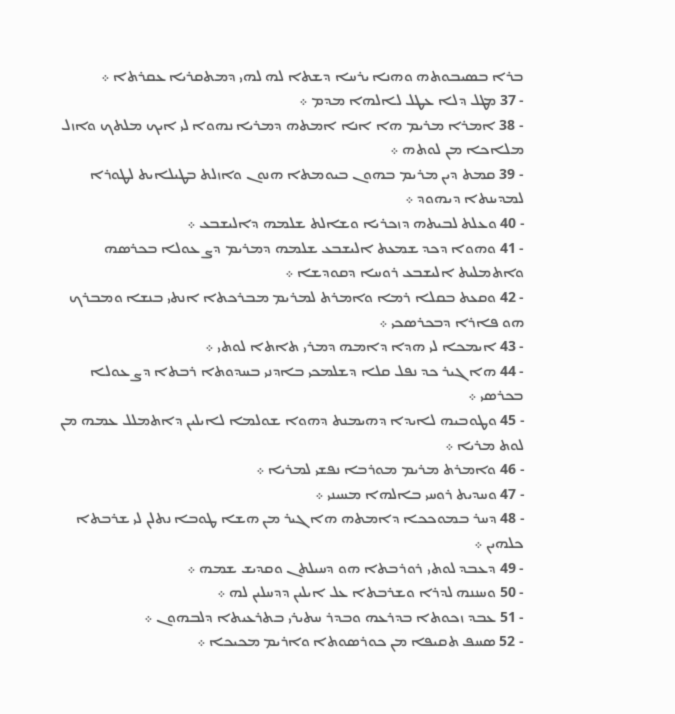ܒܪܐ ܒܤܝܒܘܬܗ ܘܗܢܐ ܝܪܚܐ ܕܫܬܐ ܠܗ ܠܗܝ ܕܡܬܩܪܝܐ ܥܩܪܬܐ ܀
- 37 ܡܛܠ ܕܠܐ ܥܛܠ ܠܐܠܗܐ ܡܕܡ ܀
- 38 ܐܡܪܐ ܡܪܝܡ ܗܐ ܐܢܐ ܐܡܬܗ ܕܡܪܝܐ ܢܗܘܐ ܠܝ ܐܝܟ ܡܠܬܟ ܘܐܙܠ ܡܠܐܟܐ ܡܢ ܠܘܬܗ ܀
- 39 ܩܡܬ ܕܝܢ ܡܪܝܡ ܒܗܘܢ ܒܝܘܡܬܐ ܗܢܘܢ ܘܐܙܠܬ ܒܛܝܠܐܝܬ ܠܛܘܪܐ ܠܡܕܝܢܬܐ ܕܝܗܘܕ ܀
- 40 ܘܥܠܬ ܠܒܝܬܗ ܕܙܟܪܝܐ ܘܫܐܠܬ ܫܠܡܗ ܕܐܠܝܫܒܥ ܀
- 41 ܘܗܘܐ ܕܟܕ ܫܡܥܬ ܐܠܝܫܒܥ ܫܠܡܗ ܕܡܪܝܡ ܕܨ ܥܘܠܐ ܒܟܪܤܗ ܘܐܬܡܠܝܬ ܐܠܝܫܒܥ ܪܘܚܐ ܕܩܘܕܫܐ ܀
- 42 ܘܩܥܬ ܒܩܠܐ ܪܡܐ ܘܐܡܪܬ ܠܡܪܝܡ ܡܒܪܟܬܐ ܐܢܬܝ ܒܢܫܐ ܘܡܒܪܟ ܗܘ ܦܐܪܐ ܕܒܟܪܤܟܝ ܀
- 43 ܐܝܡܟܐ ܠܝ ܗܕܐ ܕܐܡܗ ܕܡܪܝ ܬܐܬܐ ܠܘܬܝ ܀
- 44 ܗܐ ܓܝܪ ܟܕ ܢܦܠ ܩܠܐ ܕܫܠܡܟܝ ܒܐܕܢܝ ܒܚܕܘܬܐ ܪܒܬܐ ܕܨ ܥܘܠܐ ܒܟܪܤܝ ܀
- 45 ܘܛܘܒܝܗ ܠܐܝܕܐ ܕܗܝܡܢܬ ܕܗܘܐ ܫܘܠܡܐ ܠܐܝܠܝܢ ܕܐܬܡܠܠ ܥܡܗ ܡܢ ܠܘܬ ܡܪܝܐ ܀
- 46 ܘܐܡܪܬ ܡܪܝܡ ܡܘܪܒܐ ܢܦܫܝ ܠܡܪܝܐ ܀
- 47 ܘܚܕܝܬ ܪܘܚܝ ܒܐܠܗܐ ܡܚܝܢܝ ܀
- 48 ܕܚܪ ܒܡܘܟܟܐ ܕܐܡܬܗ ܗܐ ܓܝܪ ܡܢ ܗܫܐ ܛܘܒܐ ܢܬܠܢ ܠܝ ܫܪܒܬܐ ܟܠܗܝܢ ܀
- 49 ܕܥܒܕ ܠܘܬܝ ܪܘܪܒܬܐ ܗܘ ܕܚܝܠܬܢ ܘܩܕܝܫ ܫܡܗ ܀
- 50 ܘܚܢܢܗ ܠܕܪܐ ܘܫܪܒܬܐ ܥܠ ܐܝܠܝܢ ܕܕܚܠܝܢ ܠܗ ܀
- 51 ܥܒܕ ܙܟܘܬܐ ܒܕܪܥܗ ܘܒܕܪ ܚܬܝܪܝ ܒܬܪܥܝܬܐ ܕܠܒܗܘܢ ܀
- 52 ܤܚܦ ܬܩܝܦܐ ܡܢ ܟܘܪܤܘܬܐ ܘܐܪܝܡ ܡܟܝܟܐ ܀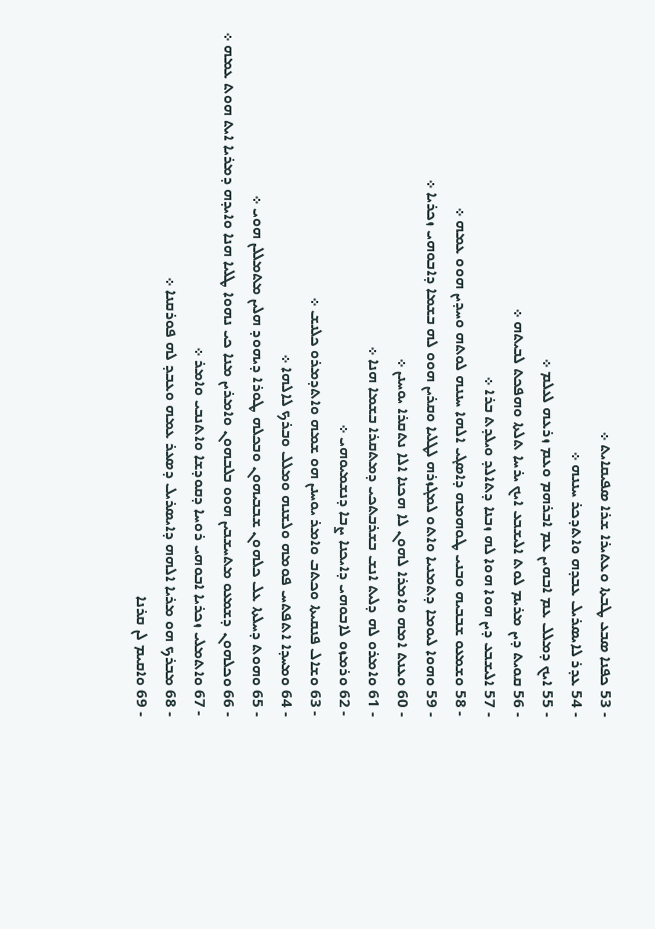- 53 ܟܦܢܐ ܤܒܥ ܛܒܬܐ ܘܥܬܝܪܐ ܫܪܐ ܤܦܝܩܐܝܬ ܀
- 54 ܥܕܪ ܠܐܝܤܪܝܠ ܥܒܕܗ ܘܐܬܕܟܪ ܚܢܢܗ ܀
- 55 ܐܝܟ ܕܡܠܠ ܥܡ ܐܒܗܝܢ ܥܡ ܐܒܪܗܡ ܘܥܡ ܙܪܥܗ ܠܥܠܡ ܀
- 56 ܩܘܝܬ ܕܝܢ ܡܪܝܡ ܠܘܬ ܐܠܝܫܒܥ ܐܝܟ ܝܪܚܐ ܬܠܬܐ ܘܗܦܟܬ ܠܒܝܬܗ ܀
- 57 ܐܠܝܫܒܥ ܕܝܢ ܗܘܐ ܗܘܐ ܠܗ ܙܒܢܐ ܕܬܐܠܕ ܘܝܠܕܬ ܒܪܐ ܀
- 58 ܘܫܡܥܘ ܫܒܒܝܗ ܘܒܢܝ ܛܘܗܡܗ ܕܐܤܓܝ ܐܠܗܐ ܚܢܢܗ ܠܘܬܗ ܘܚܕܝܢ ܗܘܘ ܥܡܗ ܀
- 59 ܘܗܘܐ ܠܝܘܡܐ ܕܬܡܢܝܐ ܘܐܬܘ ܠܡܓܙܪܗ ܠܛܠܝܐ ܘܩܪܝܢ ܗܘܘ ܠܗ ܒܫܡܐ ܕܐܒܘܗܝ ܙܟܪܝܐ ܀
- 60 ܘܥܢܬ ܐܡܗ ܘܐܡܪܐ ܠܗܘܢ ܠܐ ܗܟܢܐ ܐܠܐ ܢܬܩܪܐ ܝܘܚܢܢ ܀
- 61 ܘܐܡܪܘ ܠܗ ܕܠܝܬ ܐܢܫ ܒܫܪܒܬܟܝ ܕܡܬܩܪܐ ܒܫܡܐ ܗܢܐ ܀
- 62 ܘܪܡܙܘ ܠܐܒܘܗܝ ܕܐܝܟܢܐ ܨܒܐ ܕܢܫܡܝܘܗܝ ܀
- 63 ܘܫܐܠ ܦܢܩܝܬܐ ܘܟܬܒ ܘܐܡܪ ܝܘܚܢܢ ܗܘ ܫܡܗ ܘܐܬܕܡܪܘ ܟܠܢܫ ܀
- 64 ܘܡܚܕܐ ܐܬܦܬܚ ܦܘܡܗ ܘܠܫܢܗ ܘܡܠܠ ܘܒܪܟ ܠܐܠܗܐ ܀
- 65 ܘܗܘܬ ܕܚܠܬܐ ܥܠ ܟܠܗܘܢ ܫܒܒܝܗܘܢ ܘܒܟܠܗ ܛܘܪܐ ܕܝܗܘܕ ܗܠܝܢ ܡܬܡܠܠܢ ܗܘܝ ܀
- 66 ܘܟܠܗܘܢ ܕܫܡܥܘ ܡܬܚܫܒܝܢ ܗܘܘ ܒܠܒܗܘܢ ܘܐܡܪܝܢ ܡܢܐ ܟܝ ܢܗܘܐ ܛܠܝܐ ܗܢܐ ܘܐܝܕܗ ܕܡܪܝܐ ܐܝܬ ܗܘܬ ܥܡܗ ܀
- 67 ܘܐܬܡܠܝ ܙܟܪܝܐ ܐܒܘܗܝ ܪܘܚܐ ܕܩܘܕܫܐ ܘܐܬܢܒܝ ܘܐܡܪ ܀
- 68 ܡܒܪܟ ܗܘ ܡܪܝܐ ܐܠܗܗ ܕܐܝܤܪܝܠ ܕܤܥܪ ܥܡܗ ܘܥܒܕ ܠܗ ܦܘܪܩܢܐ ܀
- 69 ܘܐܩܝܡ ܠܢ ܩܪܢܐ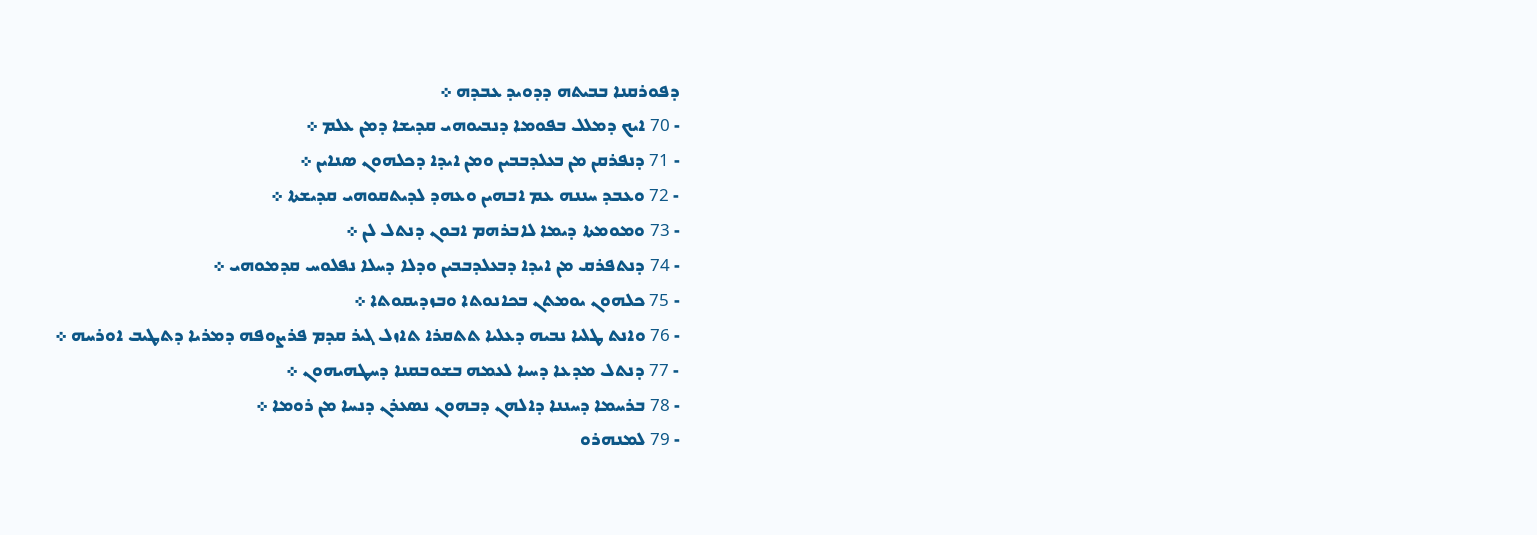ܕܦܘܪܩܢܐ ܒܒܝܬܗ ܕܕܘܝܕ ܥܒܕܗ ܀
- 70 ܐܝܟ ܕܡܠܠ ܒܦܘܡܐ ܕܢܒܝܘܗܝ ܩܕܝܫܐ ܕܡܢ ܥܠܡ ܀
- 71 ܕܢܦܪܩܢ ܡܢ ܒܥܠܕܒܒܝܢ ܘܡܢ ܐܝܕܐ ܕܟܠܗܘܢ ܤܢܐܝܢ ܀
- 72 ܘܥܒܕ ܚܢܢܗ ܥܡ ܐܒܗܝܢ ܘܥܗܕ ܠܕܝܬܩܘܗܝ ܩܕܝܫܬܐ ܀
- 73 ܘܡܘܡܬܐ ܕܝܡܐ ܠܐܒܪܗܡ ܐܒܘܢ ܕܢܬܠ ܠܢ ܀
- 74 ܕܢܬܦܪܩ ܡܢ ܐܝܕܐ ܕܒܥܠܕܒܒܝܢ ܘܕܠܐ ܕܚܠܐ ܢܦܠܘܚ ܩܕܡܘܗܝ ܀
- 75 ܟܠܗܘܢ ܝܘܡܬܢ ܒܟܐܢܘܬܐ ܘܒܙܕܝܩܘܬܐ ܀
- 76 ܘܐܢܬ ܛܠܝܐ ܢܒܝܗ ܕܥܠܝܐ ܬܬܩܪܐ ܬܐܙܠ ܓܝܪ ܩܕܡ ܦܪܨܘܦܗ ܕܡܪܝܐ ܕܬܛܝܒ ܐܘܪܚܗ ܀
- 77 ܕܢܬܠ ܡܕܥܐ ܕܚܝܐ ܠܥܡܗ ܒܫܘܒܩܢܐ ܕܚܛܗܝܗܘܢ ܀
- 78 ܒܪܚܡܐ ܕܚܢܢܐ ܕܐܠܗܢ ܕܒܗܘܢ ܢܤܥܪܢ ܕܢܚܐ ܡܢ ܪܘܡܐ ܀
- 79 ܠܡܢܗܪܘ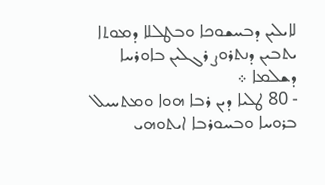ܠܐܝܠܝܢ ܕܒܚܫܘܟܐ ܘܒܛܠܠܐ ܕܡܘܬܐ ܝܬܒܝܢ ܕܢܬܪܘܨ ܪܓܠܝܢ ܒܐܘܪܚܐ ܕܫܠܡܐ ܀
- 80 ܛܠܝܐ ܕܝܢ ܪܒܐ ܗܘܐ ܘܡܬܚܝܠ ܒܪܘܚܐ ܘܒܚܘܪܒܐ ܐܝܬܘܗܝ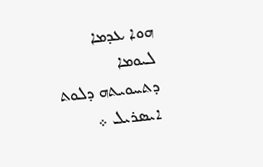ܗܘܐ ܥܕܡܐ ܠܝܘܡܐ ܕܬܚܘܝܬܗ ܕܠܘܬ ܐܝܤܪܝܠ ܀